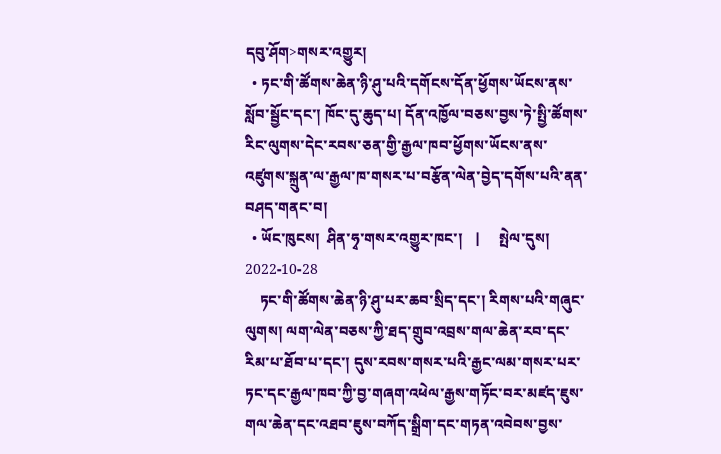དབུ་ཤོག>གསར་འགྱུར།
  • ཏང་གི་ཚོགས་ཆེན་ཉི་ཤུ་པའི་དགོངས་དོན་ཕྱོགས་ཡོངས་ནས་སློབ་སྦྱོང་དང་། ཁོང་དུ་ཆུད་པ། དོན་འཁྱོལ་བཅས་བྱས་ཏེ་སྤྱི་ཚོགས་རིང་ལུགས་དེང་རབས་ཅན་གྱི་རྒྱལ་ཁབ་ཕྱོགས་ཡོངས་ནས་འཛུགས་སྐྲུན་ལ་རྒྱལ་ཁ་གསར་པ་བརྩོན་ལེན་བྱེད་དགོས་པའི་ནན་བཤད་གནང་བ།
  • ཡོང་ཁུངས།  ཤིན་ཧྭ་གསར་འགྱུར་ཁང་།   |     སྤེལ་དུས།  2022-10-28
    ཏང་གི་ཚོགས་ཆེན་ཉི་ཤུ་པར་ཆབ་སྲིད་དང་། རིགས་པའི་གཞུང་ལུགས། ལག་ལེན་བཅས་ཀྱི་ཐད་གྲུབ་འབྲས་གལ་ཆེན་རབ་དང་རིམ་པ་ཐོབ་པ་དང་། དུས་རབས་གསར་པའི་རྒྱང་ལམ་གསར་པར་ཏང་དང་རྒྱལ་ཁབ་ཀྱི་བྱ་གཞག་འཕེལ་རྒྱས་གཏོང་བར་མཛད་ཇུས་གལ་ཆེན་དང་འཐབ་ཇུས་བཀོད་སྒྲིག་དང་གཏན་འབེབས་བྱས་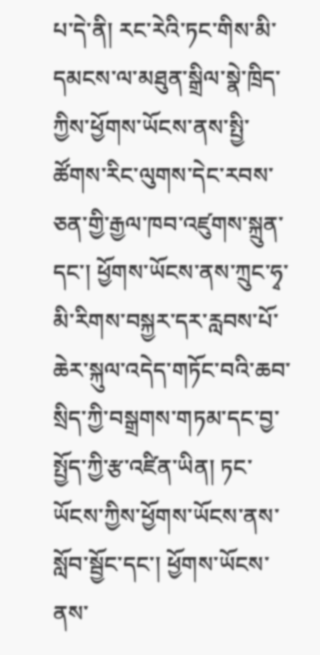པ་དེ་ནི། རང་རེའི་ཏང་གིས་མི་དམངས་ལ་མཐུན་སྒྲིལ་སྣེ་ཁྲིད་ཀྱིས་ཕྱོགས་ཡོངས་ནས་སྤྱི་ཚོགས་རིང་ལུགས་དེང་རབས་ཅན་གྱི་རྒྱལ་ཁབ་འཛུགས་སྐྲུན་དང་། ཕྱོགས་ཡོངས་ནས་ཀྲུང་ཧྭ་མི་རིགས་བསྐྱར་དར་རླབས་པོ་ཆེར་སྐུལ་འདེད་གཏོང་བའི་ཆབ་སྲིད་ཀྱི་བསྒྲགས་གཏམ་དང་བྱ་སྤྱོད་ཀྱི་རྩ་འཛིན་ཡིན། ཏང་ཡོངས་ཀྱིས་ཕྱོགས་ཡོངས་ནས་སློབ་སྦྱོང་དང་། ཕྱོགས་ཡོངས་ནས་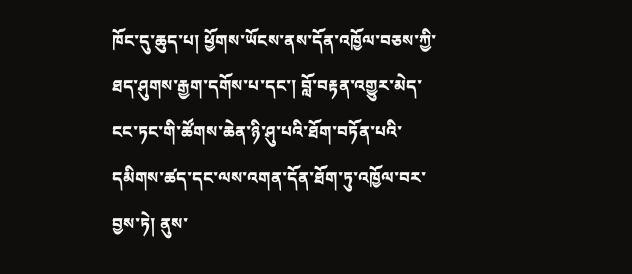ཁོང་དུ་ཆུད་པ། ཕྱོགས་ཡོངས་ནས་དོན་འཁྱོལ་བཅས་ཀྱི་ཐད་ཤུགས་རྒྱག་དགོས་པ་དང་། བློ་བརྟན་འགྱུར་མེད་ངང་ཏང་གི་ཚོགས་ཆེན་ཉི་ཤུ་པའི་ཐོག་བཏོན་པའི་དམིགས་ཚད་དང་ལས་འགན་དོན་ཐོག་ཏུ་འཁྱོལ་བར་བྱས་ཏེ། ནུས་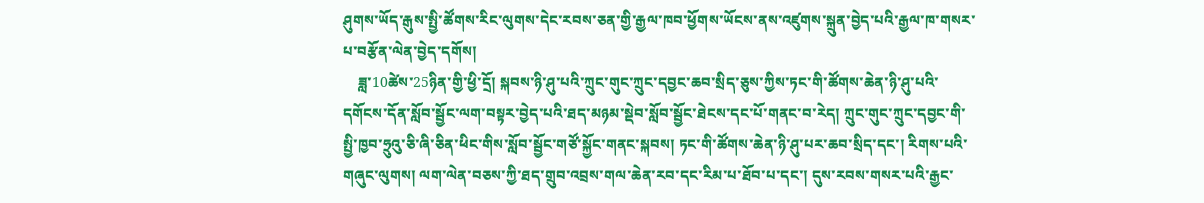ཤུགས་ཡོད་རྒུས་སྤྱི་ཚོགས་རིང་ལུགས་དེང་རབས་ཅན་གྱི་རྒྱལ་ཁབ་ཕྱོགས་ཡོངས་ནས་འཛུགས་སྐྲུན་བྱེད་པའི་རྒྱལ་ཁ་གསར་པ་བརྩོན་ལེན་བྱེད་དགོས།
    ཟླ་10ཚེས་25ཉིན་གྱི་ཕྱི་དྲོ། སྐབས་ཉི་ཤུ་པའི་ཀྲུང་གུང་ཀྲུང་དབྱང་ཆབ་སྲིད་ཅུས་ཀྱིས་ཏང་གི་ཚོགས་ཆེན་ཉི་ཤུ་པའི་དགོངས་དོན་སློབ་སྦྱོང་ལག་བསྟར་བྱེད་པའི་ཐད་མཉམ་སྡེབ་སློབ་སྦྱོང་ཐེངས་དང་པོ་གནང་བ་རེད། ཀྲུང་གུང་ཀྲུང་དབྱང་གི་སྤྱི་ཁྱབ་ཧྲུའུ་ཅི་ཞི་ཅིན་ཕིང་གིས་སློབ་སྦྱོང་གཙོ་སྐྱོང་གནང་སྐབས། ཏང་གི་ཚོགས་ཆེན་ཉི་ཤུ་པར་ཆབ་སྲིད་དང་། རིགས་པའི་གཞུང་ལུགས། ལག་ལེན་བཅས་ཀྱི་ཐད་གྲུབ་འབྲས་གལ་ཆེན་རབ་དང་རིམ་པ་ཐོབ་པ་དང་། དུས་རབས་གསར་པའི་རྒྱང་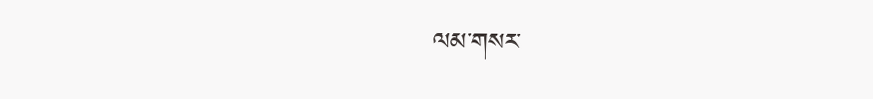ལམ་གསར་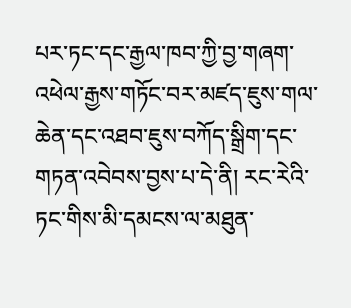པར་ཏང་དང་རྒྱལ་ཁབ་ཀྱི་བྱ་གཞག་འཕེལ་རྒྱས་གཏོང་བར་མཛད་ཇུས་གལ་ཆེན་དང་འཐབ་ཇུས་བཀོད་སྒྲིག་དང་གཏན་འབེབས་བྱས་པ་དེ་ནི། རང་རེའི་ཏང་གིས་མི་དམངས་ལ་མཐུན་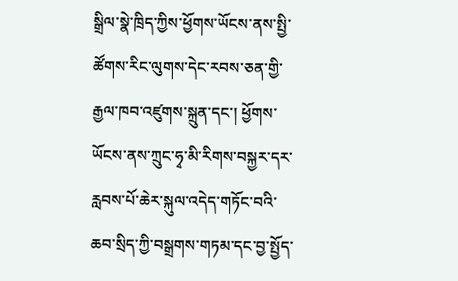སྒྲིལ་སྣེ་ཁྲིད་ཀྱིས་ཕྱོགས་ཡོངས་ནས་སྤྱི་ཚོགས་རིང་ལུགས་དེང་རབས་ཅན་གྱི་རྒྱལ་ཁབ་འཛུགས་སྐྲུན་དང་། ཕྱོགས་ཡོངས་ནས་ཀྲུང་ཧྭ་མི་རིགས་བསྐྱར་དར་རླབས་པོ་ཆེར་སྐུལ་འདེད་གཏོང་བའི་ཆབ་སྲིད་ཀྱི་བསྒྲགས་གཏམ་དང་བྱ་སྤྱོད་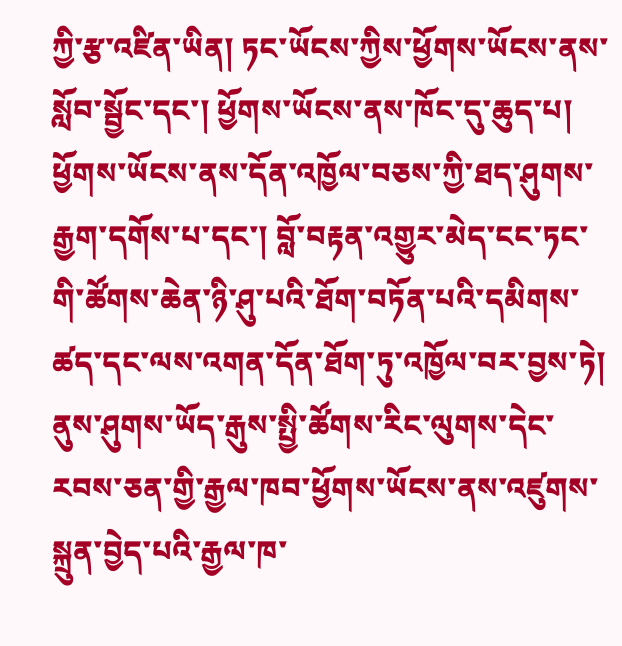ཀྱི་རྩ་འཛིན་ཡིན། ཏང་ཡོངས་ཀྱིས་ཕྱོགས་ཡོངས་ནས་སློབ་སྦྱོང་དང་། ཕྱོགས་ཡོངས་ནས་ཁོང་དུ་ཆུད་པ། ཕྱོགས་ཡོངས་ནས་དོན་འཁྱོལ་བཅས་ཀྱི་ཐད་ཤུགས་རྒྱག་དགོས་པ་དང་། བློ་བརྟན་འགྱུར་མེད་ངང་ཏང་གི་ཚོགས་ཆེན་ཉི་ཤུ་པའི་ཐོག་བཏོན་པའི་དམིགས་ཚད་དང་ལས་འགན་དོན་ཐོག་ཏུ་འཁྱོལ་བར་བྱས་ཏེ། ནུས་ཤུགས་ཡོད་རྒུས་སྤྱི་ཚོགས་རིང་ལུགས་དེང་རབས་ཅན་གྱི་རྒྱལ་ཁབ་ཕྱོགས་ཡོངས་ནས་འཛུགས་སྐྲུན་བྱེད་པའི་རྒྱལ་ཁ་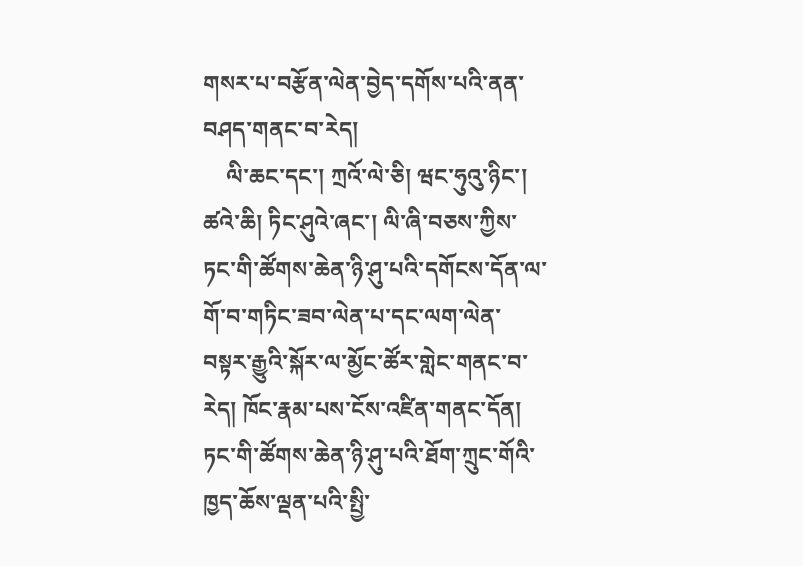གསར་པ་བརྩོན་ལེན་བྱེད་དགོས་པའི་ནན་བཤད་གནང་བ་རེད།
    ལི་ཆང་དང་། ཀྲའོ་ལེ་ཅི། ཝང་ཧུའུ་ཉིང་། ཚའེ་ཆི། ཏིང་ཤུའེ་ཞང་། ལི་ཞི་བཅས་ཀྱིས་ཏང་གི་ཚོགས་ཆེན་ཉི་ཤུ་པའི་དགོངས་དོན་ལ་གོ་བ་གཏིང་ཟབ་ལེན་པ་དང་ལག་ལེན་བསྟར་རྒྱུའི་སྐོར་ལ་མྱོང་ཚོར་གླེང་གནང་བ་རེད། ཁོང་རྣམ་པས་ངོས་འཛིན་གནང་དོན། ཏང་གི་ཚོགས་ཆེན་ཉི་ཤུ་པའི་ཐོག་ཀྲུང་གོའི་ཁྱད་ཆོས་ལྡན་པའི་སྤྱི་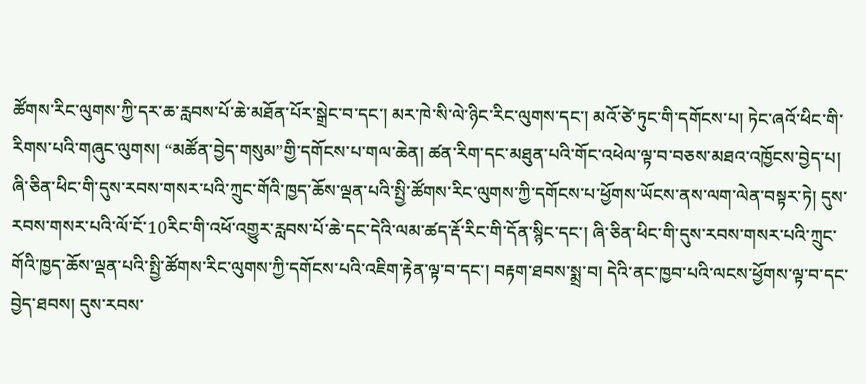ཚོགས་རིང་ལུགས་ཀྱི་དར་ཆ་རླབས་པོ་ཆེ་མཐོན་པོར་སྒྲེང་བ་དང་། མར་ཁེ་སི་ལེ་ཉིང་རིང་ལུགས་དང་། མའོ་ཙེ་ཏུང་གི་དགོངས་པ། ཏེང་ཞའོ་ཕིང་གི་རིགས་པའི་གཞུང་ལུགས། “མཚོན་བྱེད་གསུམ”གྱི་དགོངས་པ་གལ་ཆེན། ཚན་རིག་དང་མཐུན་པའི་གོང་འཕེལ་ལྟ་བ་བཅས་མཐའ་འཁྱོངས་བྱེད་པ། ཞི་ཅིན་ཕིང་གི་དུས་རབས་གསར་པའི་ཀྲུང་གོའི་ཁྱད་ཆོས་ལྡན་པའི་སྤྱི་ཚོགས་རིང་ལུགས་ཀྱི་དགོངས་པ་ཕྱོགས་ཡོངས་ནས་ལག་ལེན་བསྟར་ཏེ། དུས་རབས་གསར་པའི་ལོ་ངོ་10རིང་གི་འཕོ་འགྱུར་རླབས་པོ་ཆེ་དང་དེའི་ལམ་ཚད་རྡོ་རིང་གི་དོན་སྙིང་དང་། ཞི་ཅིན་ཕིང་གི་དུས་རབས་གསར་པའི་ཀྲུང་གོའི་ཁྱད་ཆོས་ལྡན་པའི་སྤྱི་ཚོགས་རིང་ལུགས་ཀྱི་དགོངས་པའི་འཇིག་རྟེན་ལྟ་བ་དང་། བརྟག་ཐབས་སྨྲ་བ། དེའི་ནང་ཁྱབ་པའི་ལངས་ཕྱོགས་ལྟ་བ་དང་བྱེད་ཐབས། དུས་རབས་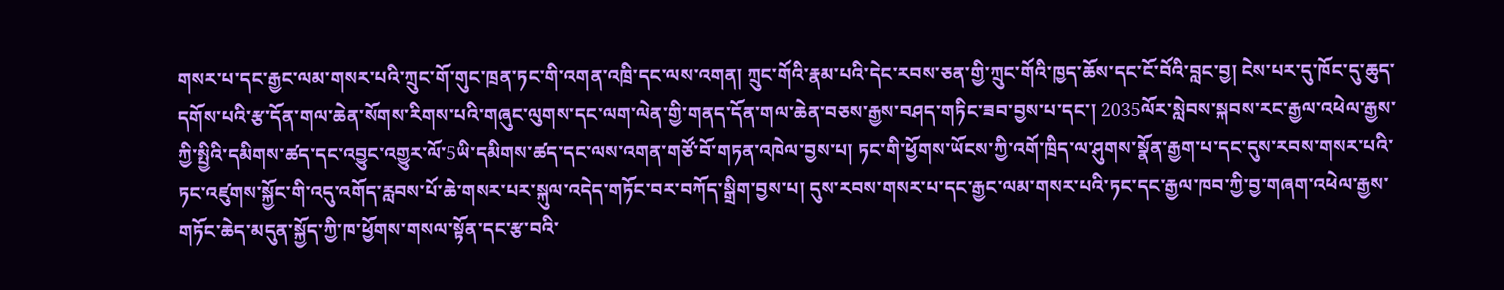གསར་པ་དང་རྒྱང་ལམ་གསར་པའི་ཀྲུང་གོ་གུང་ཁྲན་ཏང་གི་འགན་འཁྲི་དང་ལས་འགན། ཀྲུང་གོའི་རྣམ་པའི་དེང་རབས་ཅན་གྱི་ཀྲུང་གོའི་ཁྱད་ཆོས་དང་ངོ་བོའི་བླང་བྱ། ངེས་པར་དུ་ཁོང་དུ་ཆུད་དགོས་པའི་རྩ་དོན་གལ་ཆེན་སོགས་རིགས་པའི་གཞུང་ལུགས་དང་ལག་ལེན་གྱི་གནད་དོན་གལ་ཆེན་བཅས་རྒྱས་བཤད་གཏིང་ཟབ་བྱས་པ་དང་། 2035ལོར་སླེབས་སྐབས་རང་རྒྱལ་འཕེལ་རྒྱས་ཀྱི་སྤྱིའི་དམིགས་ཚད་དང་འབྱུང་འགྱུར་ལོ་5ཡི་དམིགས་ཚད་དང་ལས་འགན་གཙོ་བོ་གཏན་འཁེལ་བྱས་པ། ཏང་གི་ཕྱོགས་ཡོངས་ཀྱི་འགོ་ཁྲིད་ལ་ཤུགས་སྣོན་རྒྱག་པ་དང་དུས་རབས་གསར་པའི་ཏང་འཛུགས་སྐྱོང་གི་འདུ་འགོད་རླབས་པོ་ཆེ་གསར་པར་སྐུལ་འདེད་གཏོང་བར་བཀོད་སྒྲིག་བྱས་པ། དུས་རབས་གསར་པ་དང་རྒྱང་ལམ་གསར་པའི་ཏང་དང་རྒྱལ་ཁབ་ཀྱི་བྱ་གཞག་འཕེལ་རྒྱས་གཏོང་ཆེད་མདུན་སྐྱོད་ཀྱི་ཁ་ཕྱོགས་གསལ་སྟོན་དང་རྩ་བའི་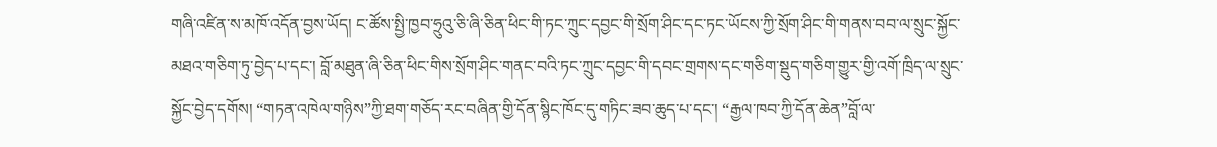གཞི་འཛིན་ས་མཁོ་འདོན་བྱས་ཡོད། ང་ཚོས་སྤྱི་ཁྱབ་ཧྲུའུ་ཅི་ཞི་ཅིན་ཕིང་གི་ཏང་ཀྲུང་དབྱང་གི་སྲོག་ཤིང་དང་ཏང་ཡོངས་ཀྱི་སྲོག་ཤིང་གི་གནས་བབ་ལ་སྲུང་སྐྱོང་མཐའ་གཅིག་ཏུ་བྱེད་པ་དང་། བློ་མཐུན་ཞི་ཅིན་ཕིང་གིས་སྲོག་ཤིང་གནང་བའི་ཏང་ཀྲུང་དབྱང་གི་དབང་གྲགས་དང་གཅིག་སྡུད་གཅིག་གྱུར་གྱི་འགོ་ཁྲིད་ལ་སྲུང་སྐྱོང་བྱེད་དགོས། “གཏན་འཁེལ་གཉིས”ཀྱི་ཐག་གཅོད་རང་བཞིན་གྱི་དོན་སྙིང་ཁོང་དུ་གཏིང་ཟབ་ཆུད་པ་དང་། “རྒྱལ་ཁབ་ཀྱི་དོན་ཆེན”བློ་ལ་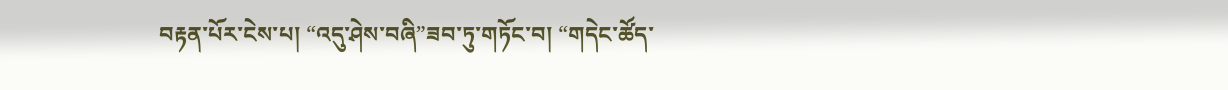བརྟན་པོར་ངེས་པ། “འདུ་ཤེས་བཞི”ཟབ་ཏུ་གཏོང་བ། “གདེང་ཚོད་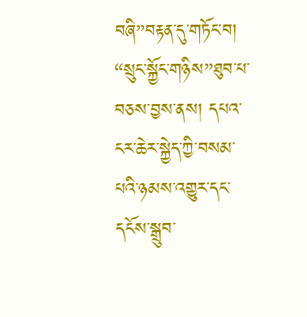བཞི”བརྟན་དུ་གཏོང་བ། “སྲུང་སྐྱོང་གཉིས”ཐུབ་པ་བཅས་བྱས་ནས། དཔའ་ངར་ཆེར་སྐྱེད་ཀྱི་བསམ་པའི་ཉམས་འགྱུར་དང་དངོས་སྒྲུབ་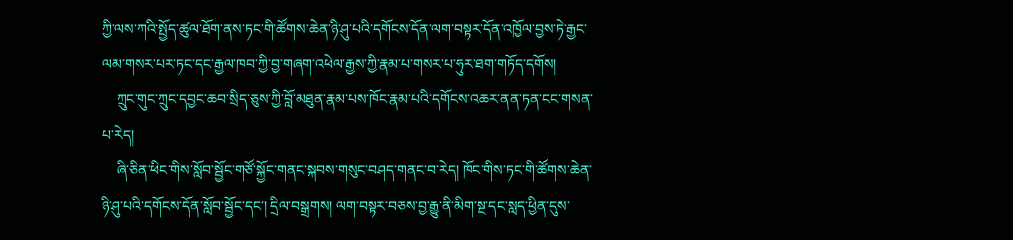ཀྱི་ལས་ཀའི་སྤྱོད་ཚུལ་ཐོག་ནས་ཏང་གི་ཚོགས་ཆེན་ཉི་ཤུ་པའི་དགོངས་དོན་ལག་བསྟར་དོན་འཁྱོལ་བྱས་ཏེ་རྒྱང་ལམ་གསར་པར་ཏང་དང་རྒྱལ་ཁབ་ཀྱི་བྱ་གཞག་འཕེལ་རྒྱས་ཀྱི་རྣམ་པ་གསར་པ་ཧུར་ཐག་གཏོད་དགོས།
    ཀྲུང་གུང་ཀྲུང་དབྱང་ཆབ་སྲིད་ཅུས་ཀྱི་བློ་མཐུན་རྣམ་པས་ཁོང་རྣམ་པའི་དགོངས་འཆར་ནན་ཏན་ངང་གསན་པ་རེད།
    ཞི་ཅིན་ཕིང་གིས་སློབ་སྦྱོང་གཙོ་སྐྱོང་གནང་སྐབས་གསུང་བཤད་གནང་བ་རེད། ཁོང་གིས་ཏང་གི་ཚོགས་ཆེན་ཉི་ཤུ་པའི་དགོངས་དོན་སློབ་སྦྱོང་དང་། དྲིལ་བསྒྲགས། ལག་བསྟར་བཅས་བྱ་རྒྱུ་ནི་མིག་སྔ་དང་སླད་ཕྱིན་དུས་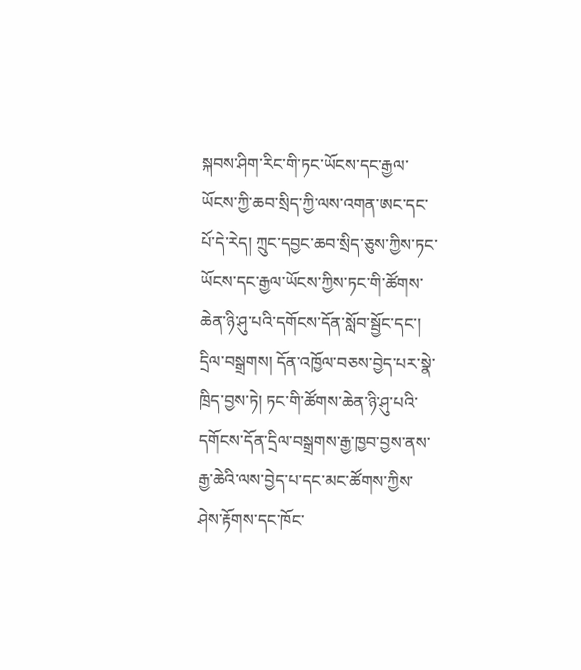སྐབས་ཤིག་རིང་གི་ཏང་ཡོངས་དང་རྒྱལ་ཡོངས་ཀྱི་ཆབ་སྲིད་ཀྱི་ལས་འགན་ཨང་དང་པོ་དེ་རེད། ཀྲུང་དབྱང་ཆབ་སྲིད་ཅུས་ཀྱིས་ཏང་ཡོངས་དང་རྒྱལ་ཡོངས་ཀྱིས་ཏང་གི་ཚོགས་ཆེན་ཉི་ཤུ་པའི་དགོངས་དོན་སློབ་སྦྱོང་དང་། དྲིལ་བསྒྲགས། དོན་འཁྱོལ་བཅས་བྱེད་པར་སྣེ་ཁྲིད་བྱས་ཏེ། ཏང་གི་ཚོགས་ཆེན་ཉི་ཤུ་པའི་དགོངས་དོན་དྲིལ་བསྒྲགས་རྒྱ་ཁྱབ་བྱས་ནས་རྒྱ་ཆེའི་ལས་བྱེད་པ་དང་མང་ཚོགས་ཀྱིས་ཤེས་རྟོགས་དང་ཁོང་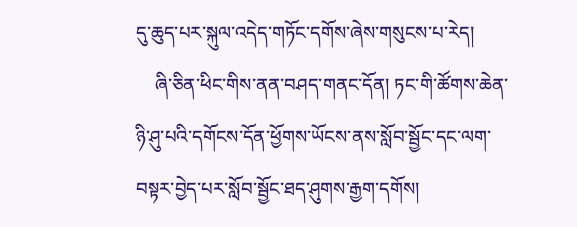དུ་ཆུད་པར་སྐུལ་འདེད་གཏོང་དགོས་ཞེས་གསུངས་པ་རེད།
    ཞི་ཅིན་ཕིང་གིས་ནན་བཤད་གནང་དོན། ཏང་གི་ཚོགས་ཆེན་ཉི་ཤུ་པའི་དགོངས་དོན་ཕྱོགས་ཡོངས་ནས་སློབ་སྦྱོང་དང་ལག་བསྟར་བྱེད་པར་སློབ་སྦྱོང་ཐད་ཤུགས་རྒྱག་དགོས།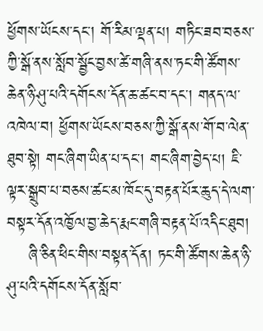ཕྱོགས་ཡོངས་དང་། གོ་རིམ་ལྡན་པ། གཏིང་ཟབ་བཅས་ཀྱི་སྒོ་ནས་སློབ་སྦྱོང་བྱས་ཚེ་གཞི་ནས་ཏང་གི་ཚོགས་ཆེན་ཉི་ཤུ་པའི་དགོངས་དོན་ཆ་ཚང་བ་དང་། གནད་ལ་འཁེལ་བ། ཕྱོགས་ཡོངས་བཅས་ཀྱི་སྒོ་ནས་གོ་བ་ལེན་ཐུབ་སྟེ། གང་ཞིག་ཡིན་པ་དང་། གང་ཞིག་བྱེད་པ། ཇི་ལྟར་སྒྲུབ་པ་བཅས་ཚང་མ་ཁོང་དུ་བརྟན་པོར་ཆུད་དེ་ལག་བསྟར་དོན་འཁྱོལ་བྱ་ཆེད་རྨང་གཞི་བརྟན་པོ་འདིང་ཐུབ།
    ཞི་ཅིན་ཕིང་གིས་བསྟན་དོན། ཏང་གི་ཚོགས་ཆེན་ཉི་ཤུ་པའི་དགོངས་དོན་སློབ་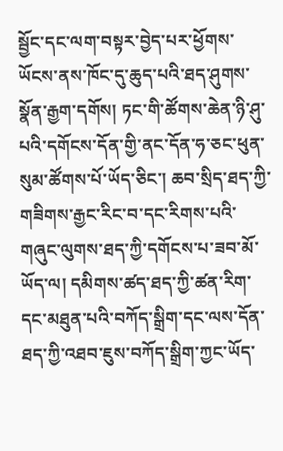སྦྱོང་དང་ལག་བསྟར་བྱེད་པར་ཕྱོགས་ཡོངས་ནས་ཁོང་དུ་ཆུད་པའི་ཐད་ཤུགས་སྣོན་རྒྱག་དགོས། ཏང་གི་ཚོགས་ཆེན་ཉི་ཤུ་པའི་དགོངས་དོན་གྱི་ནང་དོན་ཧ་ཅང་ཕུན་སུམ་ཚོགས་པོ་ཡོད་ཅིང་། ཆབ་སྲིད་ཐད་ཀྱི་གཟིགས་རྒྱང་རིང་བ་དང་རིགས་པའི་གཞུང་ལུགས་ཐད་ཀྱི་དགོངས་པ་ཟབ་མོ་ཡོད་ལ། དམིགས་ཚད་ཐད་ཀྱི་ཚན་རིག་དང་མཐུན་པའི་བཀོད་སྒྲིག་དང་ལས་དོན་ཐད་ཀྱི་འཐབ་ཇུས་བཀོད་སྒྲིག་ཀྱང་ཡོད་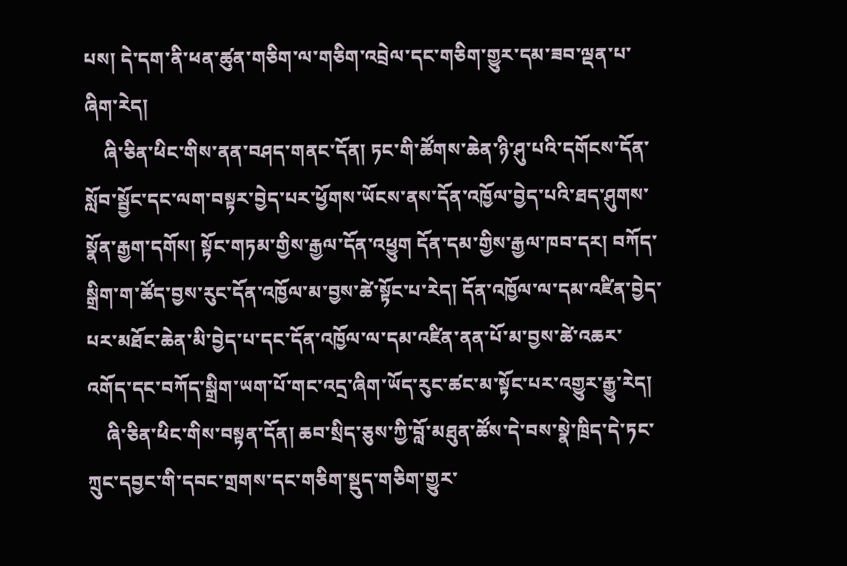པས། དེ་དག་ནི་ཕན་ཚུན་གཅིག་ལ་གཅིག་འབྲེལ་དང་གཅིག་གྱུར་དམ་ཟབ་ལྡན་པ་ཞིག་རེད།
    ཞི་ཅིན་ཕིང་གིས་ནན་བཤད་གནང་དོན། ཏང་གི་ཚོགས་ཆེན་ཉི་ཤུ་པའི་དགོངས་དོན་སློབ་སྦྱོང་དང་ལག་བསྟར་བྱེད་པར་ཕྱོགས་ཡོངས་ནས་དོན་འཁྱོལ་བྱེད་པའི་ཐད་ཤུགས་སྣོན་རྒྱག་དགོས། སྟོང་གཏམ་གྱིས་རྒྱལ་དོན་འཕྱུག དོན་དམ་གྱིས་རྒྱལ་ཁབ་དར། བཀོད་སྒྲིག་ག་ཚོད་བྱས་རུང་དོན་འཁྱོལ་མ་བྱས་ཚེ་སྟོང་པ་རེད། དོན་འཁྱོལ་ལ་དམ་འཛིན་བྱེད་པར་མཐོང་ཆེན་མི་བྱེད་པ་དང་དོན་འཁྱོལ་ལ་དམ་འཛིན་ནན་པོ་མ་བྱས་ཚེ་འཆར་འགོད་དང་བཀོད་སྒྲིག་ཡག་པོ་གང་འདྲ་ཞིག་ཡོད་རུང་ཚང་མ་སྟོང་པར་འགྱུར་རྒྱུ་རེད།
    ཞི་ཅིན་ཕིང་གིས་བསྟན་དོན། ཆབ་སྲིད་ཅུས་ཀྱི་བློ་མཐུན་ཚོས་དེ་བས་སྣེ་ཁྲིད་དེ་ཏང་ཀྲུང་དབྱང་གི་དབང་གྲགས་དང་གཅིག་སྡུད་གཅིག་གྱུར་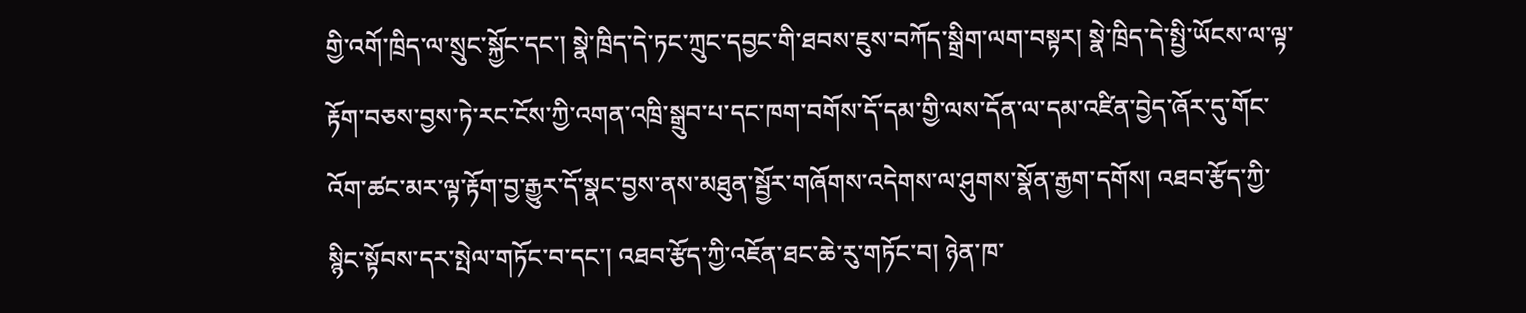གྱི་འགོ་ཁྲིད་ལ་སྲུང་སྐྱོང་དང་། སྣེ་ཁྲིད་དེ་ཏང་ཀྲུང་དབྱང་གི་ཐབས་ཇུས་བཀོད་སྒྲིག་ལག་བསྟར། སྣེ་ཁྲིད་དེ་སྤྱི་ཡོངས་ལ་ལྟ་རྟོག་བཅས་བྱས་ཏེ་རང་ངོས་ཀྱི་འགན་འཁྲི་སྒྲུབ་པ་དང་ཁག་བགོས་དོ་དམ་གྱི་ལས་དོན་ལ་དམ་འཛིན་བྱེད་ཞོར་དུ་གོང་འོག་ཚང་མར་ལྟ་རྟོག་བྱ་རྒྱུར་དོ་སྣང་བྱས་ནས་མཐུན་སྦྱོར་གཞོགས་འདེགས་ལ་ཤུགས་སྣོན་རྒྱག་དགོས། འཐབ་རྩོད་ཀྱི་སྙིང་སྟོབས་དར་སྤེལ་གཏོང་བ་དང་། འཐབ་རྩོད་ཀྱི་འཇོན་ཐང་ཆེ་རུ་གཏོང་བ། ཉེན་ཁ་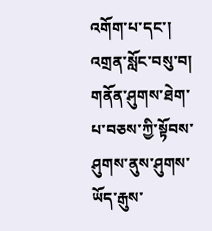འགོག་པ་དང་། འགྲན་སློང་བསུ་བ། གནོན་ཤུགས་ཐེག་པ་བཅས་ཀྱི་སྟོབས་ཤུགས་ནུས་ཤུགས་ཡོད་རྒུས་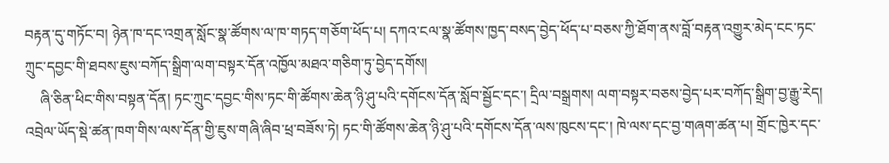བརྟན་དུ་གཏོང་བ། ཉེན་ཁ་དང་འགྲན་སློང་སྣ་ཚོགས་ལ་ཁ་གཏད་གཅོག་ཕོད་པ། དཀའ་ངལ་སྣ་ཚོགས་ཁྱད་བསད་བྱེད་ཕོད་པ་བཅས་ཀྱི་ཐོག་ནས་བློ་བརྟན་འགྱུར་མེད་ངང་ཏང་ཀྲུང་དབྱང་གི་ཐབས་ཇུས་བཀོད་སྒྲིག་ལག་བསྟར་དོན་འཁྱོལ་མཐའ་གཅིག་ཏུ་བྱེད་དགོས།
    ཞི་ཅིན་ཕིང་གིས་བསྟན་དོན། ཏང་ཀྲུང་དབྱང་གིས་ཏང་གི་ཚོགས་ཆེན་ཉི་ཤུ་པའི་དགོངས་དོན་སློབ་སྦྱོང་དང་། དྲིལ་བསྒྲགས། ལག་བསྟར་བཅས་བྱེད་པར་བཀོད་སྒྲིག་བྱ་རྒྱུ་རེད། འབྲེལ་ཡོད་སྡེ་ཚན་ཁག་གིས་ལས་དོན་གྱི་ཇུས་གཞི་ཞིབ་ཕྲ་བཟོས་ཏེ། ཏང་གི་ཚོགས་ཆེན་ཉི་ཤུ་པའི་དགོངས་དོན་ལས་ཁུངས་དང་། ཁེ་ལས་དང་བྱ་གཞག་ཚན་པ། གྲོང་ཁྱེར་དང་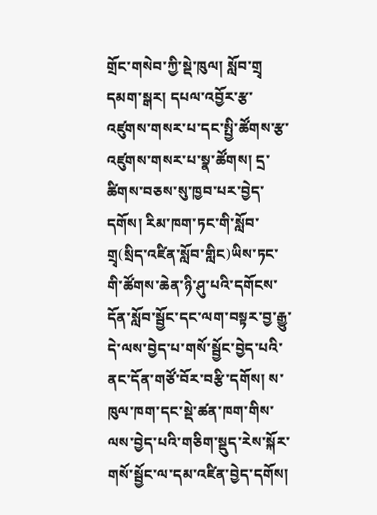གྲོང་གསེབ་ཀྱི་སྡེ་ཁུལ། སློབ་གྲྭ དམག་སྒར། དཔལ་འབྱོར་རྩ་འཛུགས་གསར་པ་དང་སྤྱི་ཚོགས་རྩ་འཛུགས་གསར་པ་སྣ་ཚོགས། དྲ་ཚིགས་བཅས་སུ་ཁྱབ་པར་བྱེད་དགོས། རིམ་ཁག་ཏང་གི་སློབ་གྲྭ(སྲིད་འཛིན་སློབ་གླིང)ཡིས་ཏང་གི་ཚོགས་ཆེན་ཉི་ཤུ་པའི་དགོངས་དོན་སློབ་སྦྱོང་དང་ལག་བསྟར་བྱ་རྒྱུ་དེ་ལས་བྱེད་པ་གསོ་སྦྱོང་བྱེད་པའི་ནང་དོན་གཙོ་བོར་བརྩི་དགོས། ས་ཁུལ་ཁག་དང་སྡེ་ཚན་ཁག་གིས་ལས་བྱེད་པའི་གཅིག་སྡུད་རེས་སྐོར་གསོ་སྦྱོང་ལ་དམ་འཛིན་བྱེད་དགོས།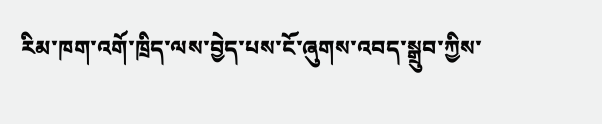རིམ་ཁག་འགོ་ཁྲིད་ལས་བྱེད་པས་ངོ་ཞུགས་འབད་སྒྲུབ་ཀྱིས་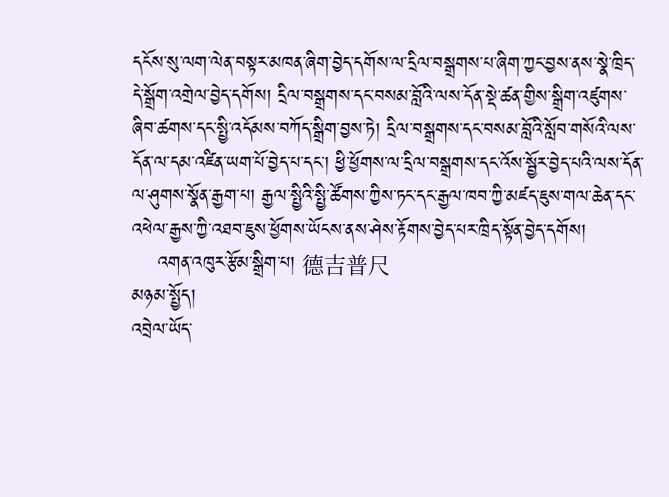དངོས་སུ་ལག་ལེན་བསྟར་མཁན་ཞིག་བྱེད་དགོས་ལ་དྲིལ་བསྒྲགས་པ་ཞིག་ཀྱང་བྱས་ནས་སྣེ་ཁྲིད་དེ་སྒྲོག་འགྲེལ་བྱེད་དགོས། དྲིལ་བསྒྲགས་དང་བསམ་བློའི་ལས་དོན་སྡེ་ཚན་གྱིས་སྒྲིག་འཛུགས་ཞིབ་ཚགས་དང་སྤྱི་འདོམས་བཀོད་སྒྲིག་བྱས་ཏེ། དྲིལ་བསྒྲགས་དང་བསམ་བློའི་སློབ་གསོའི་ལས་དོན་ལ་དམ་འཛིན་ཡག་པོ་བྱེད་པ་དང་། ཕྱི་ཕྱོགས་ལ་དྲིལ་བསྒྲགས་དང་འོས་སྦྱོར་བྱེད་པའི་ལས་དོན་ལ་ཤུགས་སྣོན་རྒྱག་པ། རྒྱལ་སྤྱིའི་སྤྱི་ཚོགས་ཀྱིས་ཏང་དང་རྒྱལ་ཁབ་ཀྱི་མཛད་ཇུས་གལ་ཆེན་དང་འཕེལ་རྒྱས་ཀྱི་འཐབ་ཇུས་ཕྱོགས་ཡོངས་ནས་ཤེས་རྟོགས་བྱེད་པར་ཁྲིད་སྟོན་བྱེད་དགོས།
    འགན་འཁུར་རྩོམ་སྒྲིག་པ། 德吉普尺
མཉམ་སྤྱོད།
འབྲེལ་ཡོད་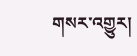གསར་འགྱུར།